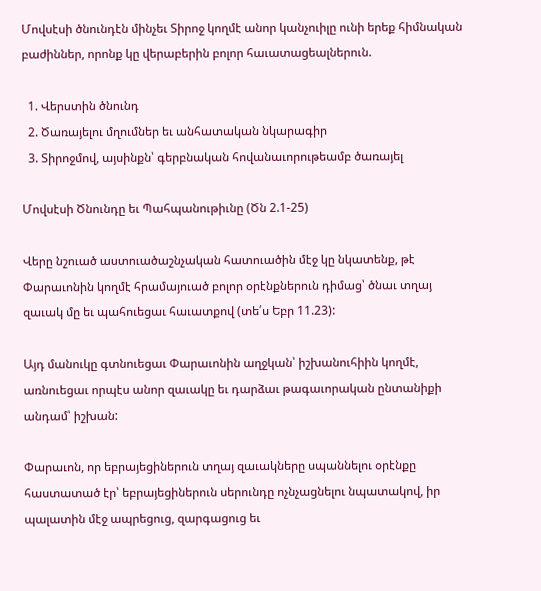Մովսէսի ծնունդէն մինչեւ Տիրոջ կողմէ անոր կանչուիլը ունի երեք հիմնական բաժիններ, որոնք կը վերաբերին բոլոր հաւատացեալներուն.

  1. Վերստին ծնունդ
  2. Ծառայելու մղումներ եւ անհատական նկարագիր
  3. Տիրոջմով, այսինքն՝ գերբնական հովանաւորութեամբ ծառայել

Մովսէսի Ծնունդը եւ Պահպանութիւնը (Ծն 2.1-25)

Վերը նշուած աստուածաշնչական հատուածին մէջ կը նկատենք, թէ Փարաւոնին կողմէ հրամայուած բոլոր օրէնքներուն դիմաց՝ ծնաւ տղայ զաւակ մը եւ պահուեցաւ հաւատքով (տե՛ս Եբր 11.23):

Այդ մանուկը գտնուեցաւ Փարաւոնին աղջկան՝ իշխանուհիին կողմէ, առնուեցաւ որպէս անոր զաւակը եւ դարձաւ թագաւորական ընտանիքի անդամ՝ իշխան:

Փարաւոն, որ եբրայեցիներուն տղայ զաւակները սպաննելու օրէնքը հաստատած էր՝ եբրայեցիներուն սերունդը ոչնչացնելու նպատակով, իր պալատին մէջ ապրեցուց, զարգացուց եւ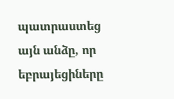պատրաստեց այն անձը, որ եբրայեցիները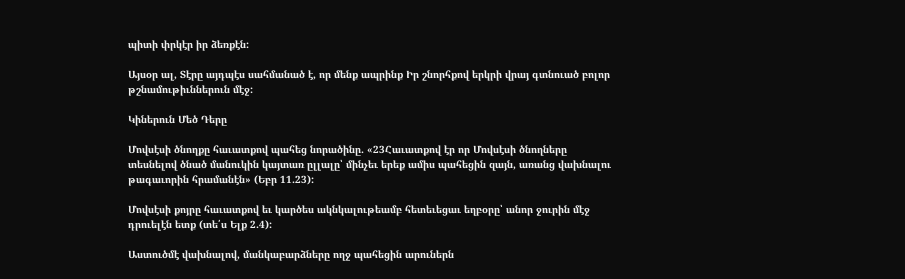պիտի փրկէր իր ձեռքէն:

Այսօր ալ, Տէրը այդպէս սահմանած է, որ մենք ապրինք Իր շնորհքով երկրի վրայ գտնուած բոլոր թշնամութիւններուն մէջ:

Կիներուն Մեծ Դերը

Մովսէսի ծնողքը հաւատքով պահեց նորածինը. «23Հաւատքով էր որ Մովսէսի ծնողները տեսնելով ծնած մանուկին կայտառ ըլլալը՝ մինչեւ երեք ամիս պահեցին զայն, առանց վախնալու թագաւորին հրամանէն» (Եբր 11.23):

Մովսէսի քոյրը հաւատքով եւ կարծես ակնկալութեամբ հետեւեցաւ եղբօրը՝ անոր ջուրին մէջ դրուելէն ետք (տե՛ս Ելք 2.4):

Աստուծմէ վախնալով, մանկաբարձները ողջ պահեցին արուներն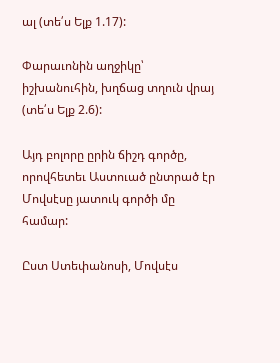ալ (տե՛ս Ելք 1.17):

Փարաւոնին աղջիկը՝ իշխանուհին, խղճաց տղուն վրայ (տե՛ս Ելք 2.6):

Այդ բոլորը ըրին ճիշդ գործը, որովհետեւ Աստուած ընտրած էր Մովսէսը յատուկ գործի մը համար:

Ըստ Ստեփանոսի, Մովսէս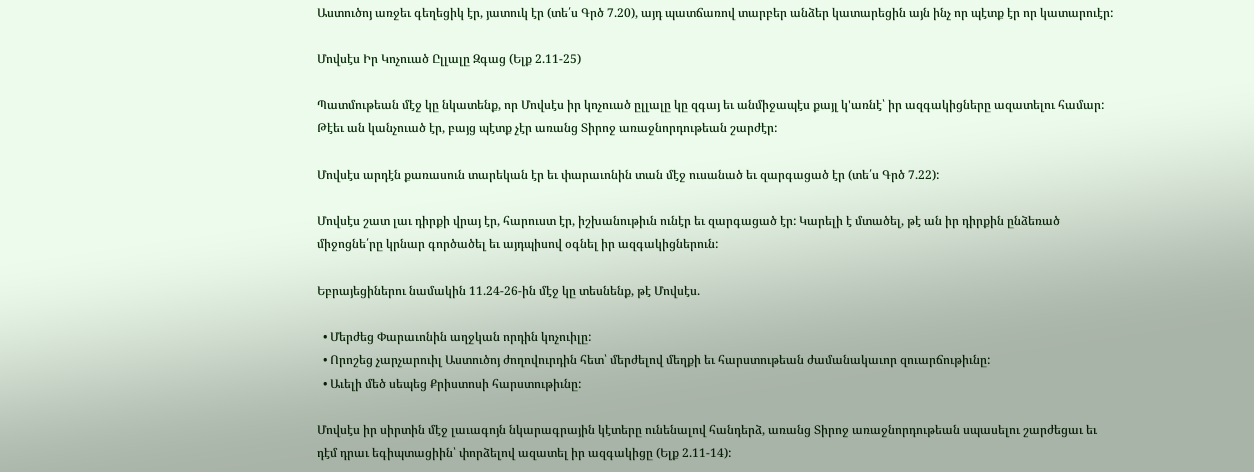Աստուծոյ առջեւ գեղեցիկ էր, յատուկ էր (տե՛ս Գրծ 7.20), այդ պատճառով տարբեր անձեր կատարեցին այն ինչ որ պէտք էր որ կատարուէր:

Մովսէս Իր Կոչուած Ըլլալը Զգաց (Ելք 2.11-25)

Պատմութեան մէջ կը նկատենք, որ Մովսէս իր կոչուած ըլլալը կը զգայ եւ անմիջապէս քայլ կ'առնէ՝ իր ազգակիցները ազատելու համար: Թէեւ ան կանչուած էր, բայց պէտք չէր առանց Տիրոջ առաջնորդութեան շարժէր:

Մովսէս արդէն քառասուն տարեկան էր եւ փարաւոնին տան մէջ ուսանած եւ զարգացած էր (տե՛ս Գրծ 7.22):

Մովսէս շատ լաւ դիրքի վրայ էր, հարուստ էր, իշխանութիւն ունէր եւ զարգացած էր: Կարելի է մտածել, թէ ան իր դիրքին ընձեռած միջոցնե՛րը կրնար գործածել եւ այդպիսով օգնել իր ազգակիցներուն:

Եբրայեցիներու նամակին 11.24-26-ին մէջ կը տեսնենք, թէ Մովսէս.

  • Մերժեց Փարաւոնին աղջկան որդին կոչուիլը:
  • Որոշեց չարչարուիլ Աստուծոյ ժողովուրդին հետ՝ մերժելով մեղքի եւ հարստութեան ժամանակաւոր զուարճութիւնը:
  • Աւելի մեծ սեպեց Քրիստոսի հարստութիւնը:

Մովսէս իր սիրտին մէջ լաւագոյն նկարագրային կէտերը ունենալով հանդերձ, առանց Տիրոջ առաջնորդութեան սպասելու շարժեցաւ եւ դէմ դրաւ եգիպտացիին՝ փորձելով ազատել իր ազգակիցը (Ելք 2.11-14):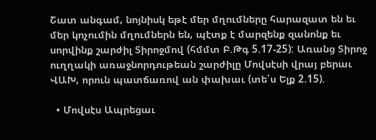Շատ անգամ, նոյնիսկ եթէ մեր մղումները հարազատ են եւ մեր կոչումին մղումներն են, պէտք է մարզենք զանոնք եւ սորվինք շարժիլ Տիրոջմով (հմմտ Բ.Թգ 5.17-25): Առանց Տիրոջ ուղղակի առաջնորդութեան շարժիլը Մովսէսի վրայ բերաւ ՎԱԽ, որուն պատճառով ան փախաւ (տե՛ս Ելք 2.15).

  • Մովսէս Ապրեցաւ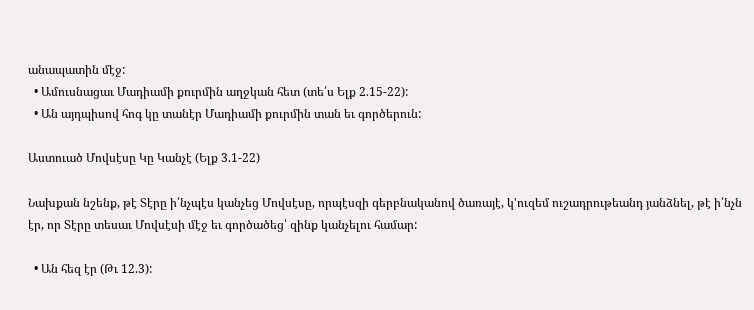անապատին մէջ:
  • Ամուսնացաւ Մադիամի քուրմին աղջկան հետ (տե՛ս Ելք 2.15-22):
  • Ան այդպիսով հոգ կը տանէր Մադիամի քուրմին տան եւ գործերուն:

Աստուած Մովսէսը Կը Կանչէ (Ելք 3.1-22)

Նախքան նշենք, թէ Տէրը ի՛նչպէս կանչեց Մովսէսը, որպէսզի գերբնականով ծառայէ, կ'ուզեմ ուշադրութեանդ յանձնել, թէ ի՛նչն էր, որ Տէրը տեսաւ Մովսէսի մէջ եւ գործածեց՝ զինք կանչելու համար:

  • Ան հեզ էր (Թւ 12.3):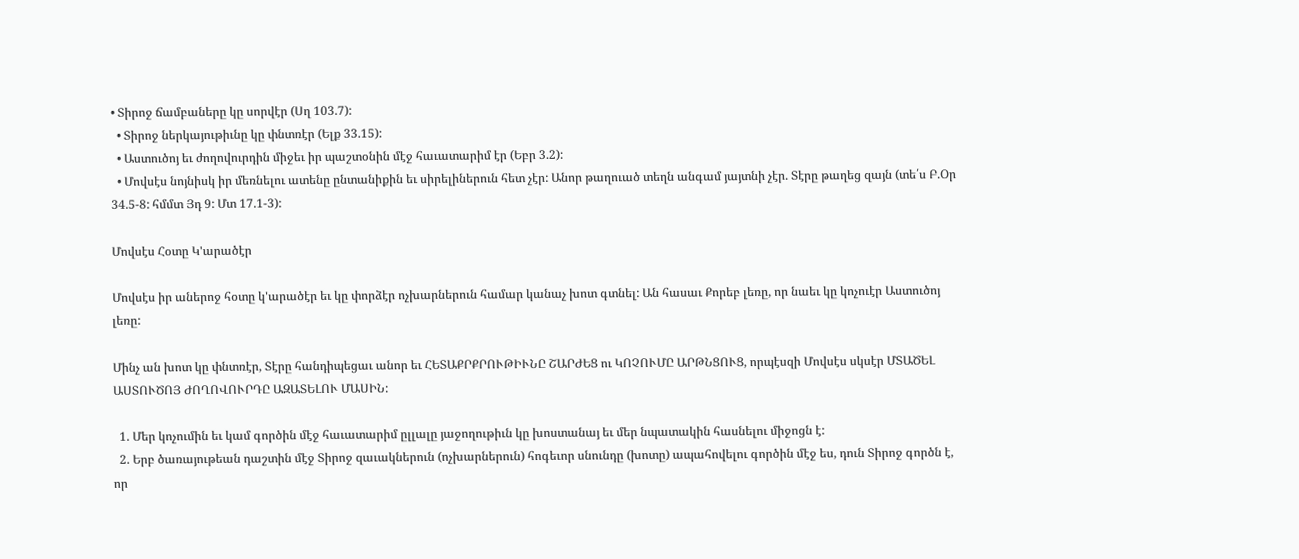• Տիրոջ ճամբաները կը սորվէր (Սղ 103.7):
  • Տիրոջ ներկայութիւնը կը փնտռէր (Ելք 33.15):
  • Աստուծոյ եւ ժողովուրդին միջեւ իր պաշտօնին մէջ հաւատարիմ էր (Եբր 3.2):
  • Մովսէս նոյնիսկ իր մեռնելու ատենը ընտանիքին եւ սիրելիներուն հետ չէր: Անոր թաղուած տեղն անգամ յայտնի չէր. Տէրը թաղեց զայն (տե՛ս Բ.Օր 34.5-8: հմմտ Յդ 9: Մտ 17.1-3):

Մովսէս Հօտը Կ'արածէր

Մովսէս իր աներոջ հօտը կ'արածէր եւ կը փորձէր ոչխարներուն համար կանաչ խոտ գտնել: Ան հասաւ Քորեբ լեռը, որ նաեւ կը կոչուէր Աստուծոյ լեռը:

Մինչ ան խոտ կը փնտռէր, Տէրը հանդիպեցաւ անոր եւ ՀԵՏԱՔՐՔՐՈՒԹԻՒՆԸ ՇԱՐԺԵՑ ու ԿՈՉՈՒՄԸ ԱՐԹՆՑՈՒՑ, որպէսզի Մովսէս սկսէր ՄՏԱԾԵԼ ԱՍՏՈՒԾՈՅ ԺՈՂՈՎՈՒՐԴԸ ԱԶԱՏԵԼՈՒ ՄԱՍԻՆ:

  1. Մեր կոչումին եւ կամ գործին մէջ հաւատարիմ ըլլալը յաջողութիւն կը խոստանայ եւ մեր նպատակին հասնելու միջոցն է:
  2. Երբ ծառայութեան դաշտին մէջ Տիրոջ զաւակներուն (ոչխարներուն) հոգեւոր սնունդը (խոտը) ապահովելու գործին մէջ ես, դուն Տիրոջ գործն է, որ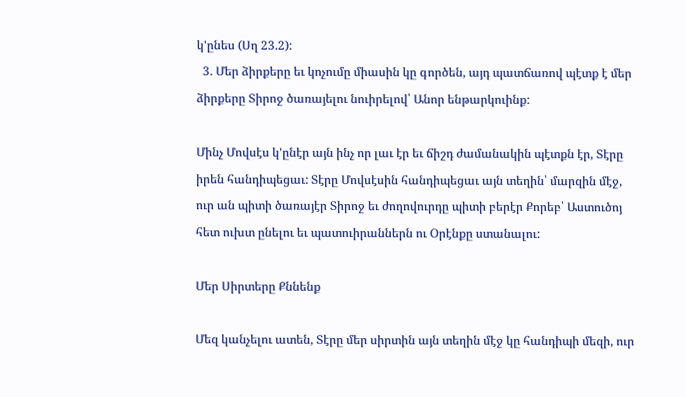կ'ընես (Սղ 23.2):
  3. Մեր ձիրքերը եւ կոչումը միասին կը գործեն, այդ պատճառով պէտք է մեր ձիրքերը Տիրոջ ծառայելու նուիրելով՝ Անոր ենթարկուինք:

Մինչ Մովսէս կ'ընէր այն ինչ որ լաւ էր եւ ճիշդ ժամանակին պէտքն էր, Տէրը իրեն հանդիպեցաւ: Տէրը Մովսէսին հանդիպեցաւ այն տեղին՝ մարզին մէջ, ուր ան պիտի ծառայէր Տիրոջ եւ ժողովուրդը պիտի բերէր Քորեբ՝ Աստուծոյ հետ ուխտ ընելու եւ պատուիրաններն ու Օրէնքը ստանալու:

Մեր Սիրտերը Քննենք

Մեզ կանչելու ատեն, Տէրը մեր սիրտին այն տեղին մէջ կը հանդիպի մեզի, ուր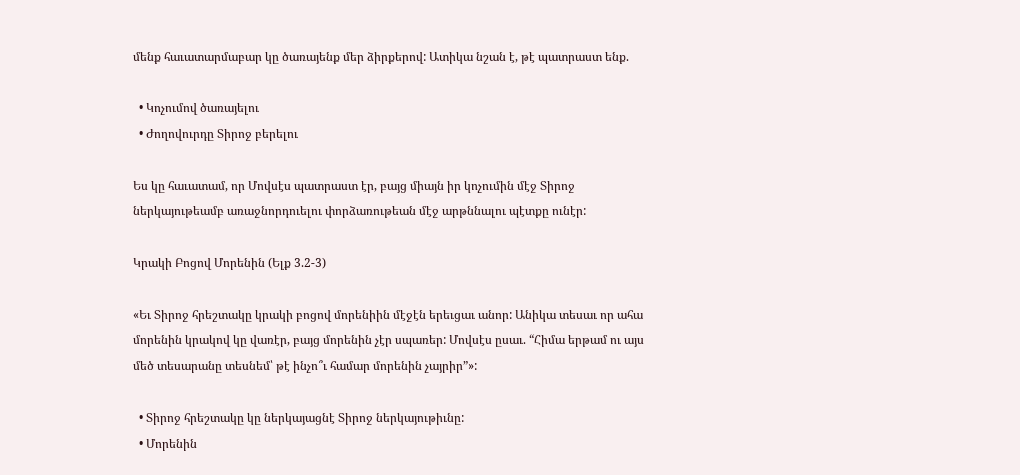մենք հաւատարմաբար կը ծառայենք մեր ձիրքերով: Ատիկա նշան է, թէ պատրաստ ենք.

  • Կոչումով ծառայելու
  • Ժողովուրդը Տիրոջ բերելու

Ես կը հաւատամ, որ Մովսէս պատրաստ էր, բայց միայն իր կոչումին մէջ Տիրոջ ներկայութեամբ առաջնորդուելու փորձառութեան մէջ արթննալու պէտքը ունէր:

Կրակի Բոցով Մորենին (Ելք 3.2-3)

«Եւ Տիրոջ հրեշտակը կրակի բոցով մորենիին մէջէն երեւցաւ անոր: Անիկա տեսաւ որ ահա մորենին կրակով կը վառէր, բայց մորենին չէր սպառեր: Մովսէս ըսաւ. “Հիմա երթամ ու այս մեծ տեսարանը տեսնեմ՝ թէ ինչո՞ւ համար մորենին չայրիր”»:

  • Տիրոջ հրեշտակը կը ներկայացնէ Տիրոջ ներկայութիւնը:
  • Մորենին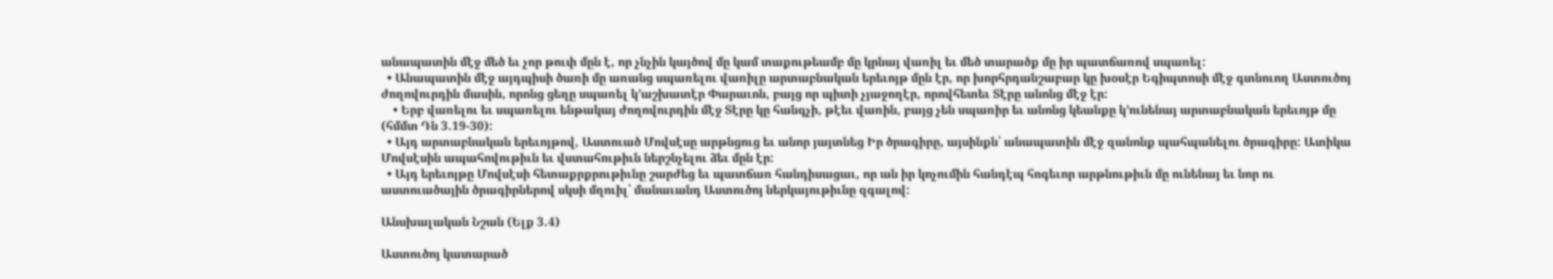անապատին մէջ մեծ եւ չոր թուփ մըն է, որ չնչին կայծով մը կամ տաքութեամբ մը կրնայ վառիլ եւ մեծ տարածք մը իր պատճառով սպառել:
  • Անապատին մէջ այդպիսի ծառի մը առանց սպառելու վառիլը արտաբնական երեւոյթ մըն էր, որ խորհրդանշաբար կը խօսէր Եգիպտոսի մէջ գտնուող Աստուծոյ ժողովուրդին մասին, որոնց ցեղը սպառել կ'աշխատէր Փարաւոն, բայց որ պիտի չյաջողէր, որովհետեւ Տէրը անոնց մէջ էր:
    • Երբ վառելու եւ սպառելու ենթակայ ժողովուրդին մէջ Տէրը կը հանգչի, թէեւ վառին, բայց չեն սպառիր եւ անոնց կեանքը կ'ունենայ արտաբնական երեւոյթ մը (հմմտ Դն 3.19-30):
  • Այդ արտաբնական երեւոյթով, Աստուած Մովսէսը արթնցուց եւ անոր յայտնեց Իր ծրագիրը, այսինքն՝ անապատին մէջ զանոնք պահպանելու ծրագիրը: Ատիկա Մովսէսին ապահովութիւն եւ վստահութիւն ներշնչելու ձեւ մըն էր:
  • Այդ երեւոյթը Մովսէսի հետաքրքրութիւնը շարժեց եւ պատճառ հանդիսացաւ, որ ան իր կոչումին հանդէպ հոգեւոր արթնութիւն մը ունենայ եւ նոր ու աստուածային ծրագիրներով սկսի մղուիլ՝ մանաւանդ Աստուծոյ ներկայութիւնը զգալով:

Անսխալական Նշան (Ելք 3.4)

Աստուծոյ կատարած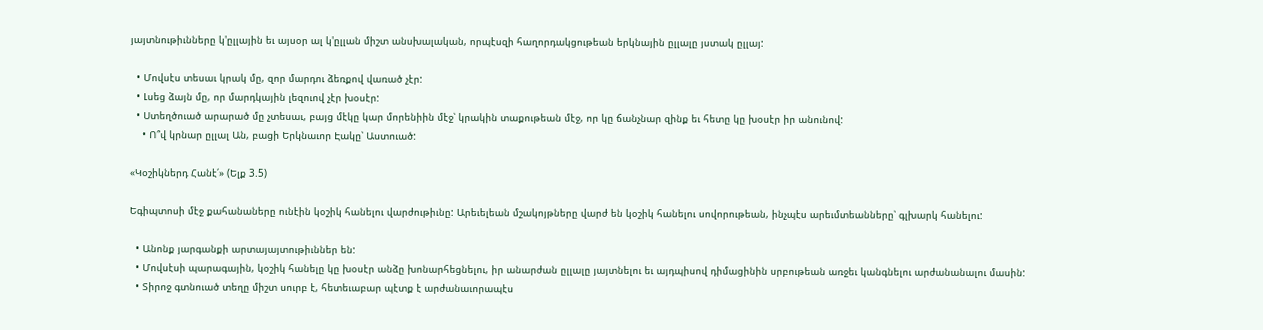յայտնութիւնները կ'ըլլային եւ այսօր ալ կ'ըլլան միշտ անսխալական, որպէսզի հաղորդակցութեան երկնային ըլլալը յստակ ըլլայ:

  • Մովսէս տեսաւ կրակ մը, զոր մարդու ձեռքով վառած չէր:
  • Լսեց ձայն մը, որ մարդկային լեզուով չէր խօսէր:
  • Ստեղծուած արարած մը չտեսաւ, բայց մէկը կար մորենիին մէջ՝ կրակին տաքութեան մէջ, որ կը ճանչնար զինք եւ հետը կը խօսէր իր անունով:
    • Ո՞վ կրնար ըլլալ Ան, բացի Երկնաւոր Էակը՝ Աստուած:

«Կօշիկներդ Հանէ՛» (Ելք 3.5)

Եգիպտոսի մէջ քահանաները ունէին կօշիկ հանելու վարժութիւնը: Արեւելեան մշակոյթները վարժ են կօշիկ հանելու սովորութեան, ինչպէս արեւմտեանները՝ գլխարկ հանելու:

  • Անոնք յարգանքի արտայայտութիւններ են:
  • Մովսէսի պարագային, կօշիկ հանելը կը խօսէր անձը խոնարհեցնելու, իր անարժան ըլլալը յայտնելու եւ այդպիսով դիմացինին սրբութեան առջեւ կանգնելու արժանանալու մասին:
  • Տիրոջ գտնուած տեղը միշտ սուրբ է, հետեւաբար պէտք է արժանաւորապէս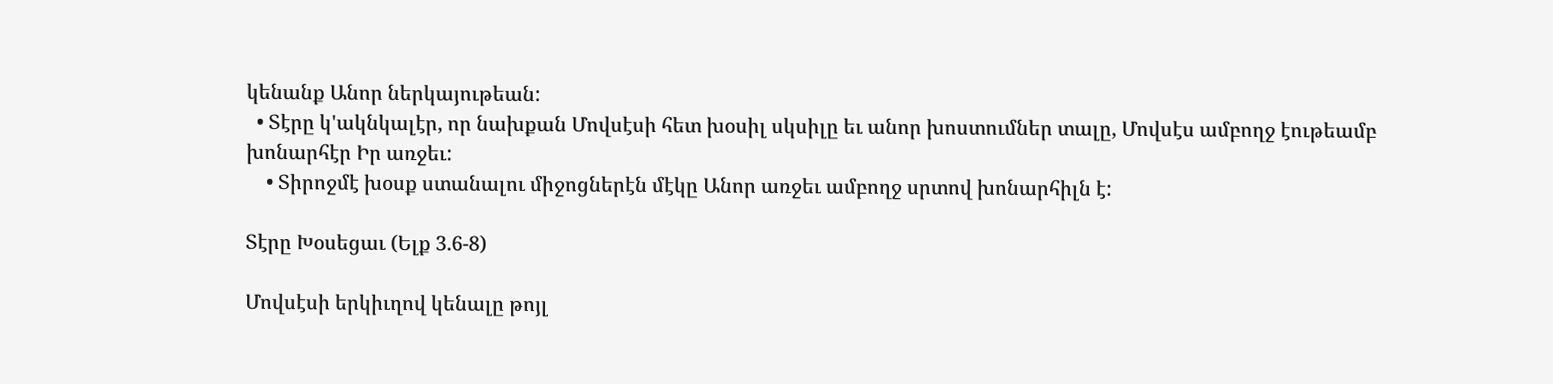կենանք Անոր ներկայութեան:
  • Տէրը կ'ակնկալէր, որ նախքան Մովսէսի հետ խօսիլ սկսիլը եւ անոր խոստումներ տալը, Մովսէս ամբողջ էութեամբ խոնարհէր Իր առջեւ:
    • Տիրոջմէ խօսք ստանալու միջոցներէն մէկը Անոր առջեւ ամբողջ սրտով խոնարհիլն է:

Տէրը Խօսեցաւ (Ելք 3.6-8)

Մովսէսի երկիւղով կենալը թոյլ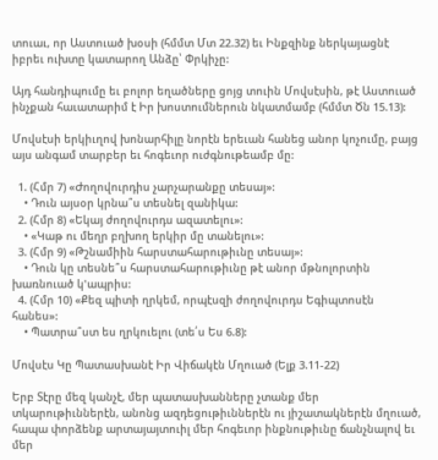տուաւ, որ Աստուած խօսի (հմմտ Մտ 22.32) եւ Ինքզինք ներկայացնէ իբրեւ ուխտը կատարող Անձը՝ Փրկիչը:

Այդ հանդիպումը եւ բոլոր եղածները ցոյց տուին Մովսէսին, թէ Աստուած ինչքան հաւատարիմ է Իր խոստումներուն նկատմամբ (հմմտ Ծն 15.13):

Մովսէսի երկիւղով խոնարհիլը նորէն երեւան հանեց անոր կոչումը, բայց այս անգամ տարբեր եւ հոգեւոր ուժգնութեամբ մը:

  1. (Հմր 7) «Ժողովուրդիս չարչարանքը տեսայ»:
    • Դուն այսօր կրնա՞ս տեսնել զանիկա:
  2. (Հմր 8) «Եկայ ժողովուրդս ազատելու»:
    • «Կաթ ու մեղր բղխող երկիր մը տանելու»:
  3. (Հմր 9) «Թշնամիին հարստահարութիւնը տեսայ»:
    • Դուն կը տեսնե՞ս հարստահարութիւնը թէ անոր մթնոլորտին խառնուած կ'ապրիս:
  4. (Հմր 10) «Քեզ պիտի ղրկեմ, որպէսզի ժողովուրդս Եգիպտոսէն հանես»:
    • Պատրա՞ստ ես ղրկուելու (տե՛ս Ես 6.8):

Մովսէս Կը Պատասխանէ Իր Վիճակէն Մղուած (Ելք 3.11-22)

Երբ Տէրը մեզ կանչէ, մեր պատասխանները չտանք մեր տկարութիւններէն, անոնց ազդեցութիւններէն ու յիշատակներէն մղուած, հապա փորձենք արտայայտուիլ մեր հոգեւոր ինքնութիւնը ճանչնալով եւ մեր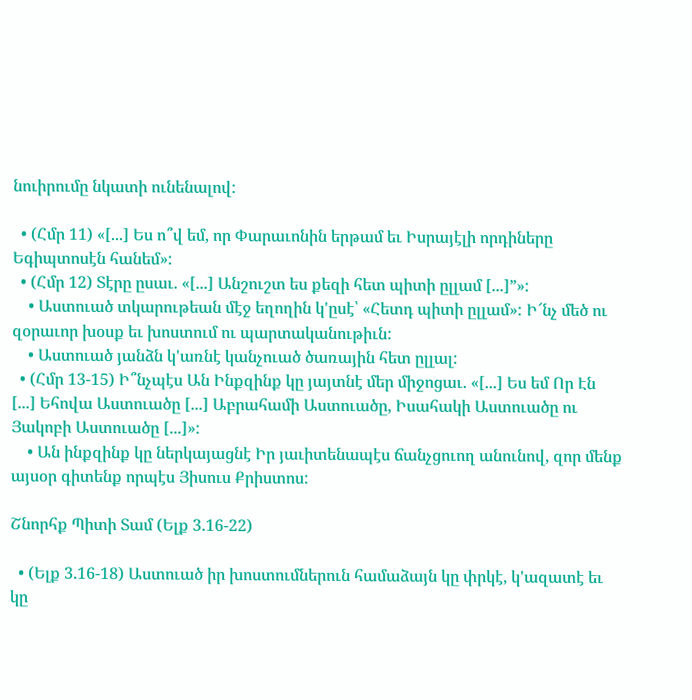նուիրումը նկատի ունենալով:

  • (Հմր 11) «[...] Ես ո՞վ եմ, որ Փարաւոնին երթամ եւ Իսրայէլի որդիները Եգիպտոսէն հանեմ»:
  • (Հմր 12) Տէրը ըսաւ. «[...] Անշուշտ ես քեզի հետ պիտի ըլլամ [...]”»:
    • Աստուած տկարութեան մէջ եղողին կ'ըսէ՝ «Հետդ պիտի ըլլամ»: Ի՜նչ մեծ ու զօրաւոր խօսք եւ խոստում ու պարտականութիւն:
    • Աստուած յանձն կ'առնէ կանչուած ծառային հետ ըլլալ:
  • (Հմր 13-15) Ի՞նչպէս Ան Ինքզինք կը յայտնէ մեր միջոցաւ. «[...] Ես եմ Որ Էն [...] Եհովա Աստուածը [...] Աբրահամի Աստուածը, Իսահակի Աստուածը ու Յակոբի Աստուածը [...]»:
    • Ան ինքզինք կը ներկայացնէ Իր յաւիտենապէս ճանչցուող անունով, զոր մենք այսօր գիտենք որպէս Յիսուս Քրիստոս:

Շնորհք Պիտի Տամ (Ելք 3.16-22)

  • (Ելք 3.16-18) Աստուած իր խոստումներուն համաձայն կը փրկէ, կ'ազատէ եւ կը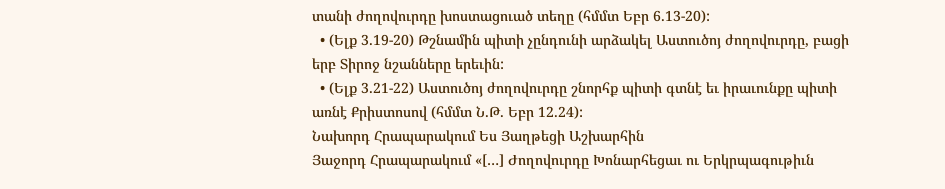տանի ժողովուրդը խոստացուած տեղը (հմմտ Եբր 6.13-20):
  • (Ելք 3.19-20) Թշնամին պիտի չընդունի արձակել Աստուծոյ ժողովուրդը, բացի երբ Տիրոջ նշանները երեւին:
  • (Ելք 3.21-22) Աստուծոյ ժողովուրդը շնորհք պիտի գտնէ եւ իրաւունքը պիտի առնէ Քրիստոսով (հմմտ Ն.Թ. Եբր 12.24):
Նախորդ Հրապարակում Ես Յաղթեցի Աշխարհին
Յաջորդ Հրապարակում «[…] Ժողովուրդը Խոնարհեցաւ ու Երկրպագութիւն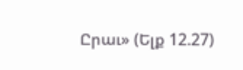Ըրաւ» (Ելք 12.27)